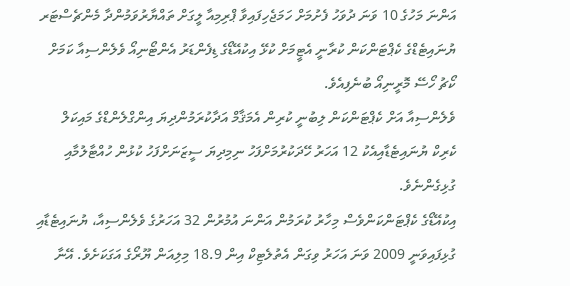އަންނަ މަހުގެ 10 ވަނަ ދުވަހު ފެށުމަށް ހަމަޖެހިފައިވާ ޕްރިމިއާ ލީގަށް ތައްޔާރުވަމުންދާ މެންޗެސްޓަރ ޔުނައިޓެޑްގެ ކެޕްޓަންކަން ކުރާނީ އެޓީމަށް ކުޅޭ އިކުއޭޑޯގެ ޑިފެންޑަރު އެންޓޯނިއޯ ވެލެންސިއާ ކަމަށް ކޯޗު ހޯސޭ މޮރީނިއޯ ބުނެފިއެވެ.
ވެލެންސިއާ އަށް ކެޕްޓަންކަން ލިބުނީ ކުރިން އެމަޤާމް އަދާކުރަމުންދިޔަ އިންގްލެންޑްގެ މައިކަލް ކެރިކް ޔުނައިޓެޑާއިއެކު 12 އަހަރު ހޭދަކުރުމަށްފަހު ނިމިދިޔަ ސީޒަނަށްފަހު ކުޅުން ހުއްޓާލުމާއި ގުޅިގެންނެވެ.
އިކުއޭޑޯގެ ކެޕްޓަންކަންވެސް މިހާރު ކުރަމުން އަންނަ އުމުރުން 32 އަހަރުގެ ވެލެންސިއާ، ޔުނައިޓެޑާއި ގުޅިފައިވަނީ 2009 ވަނަ އަހަރު ވިގަން އެތުލެޓިކް އިން 18.9 މިލިއަން ޔޫރޯގެ އަގަކަށެވެ. އޭނާ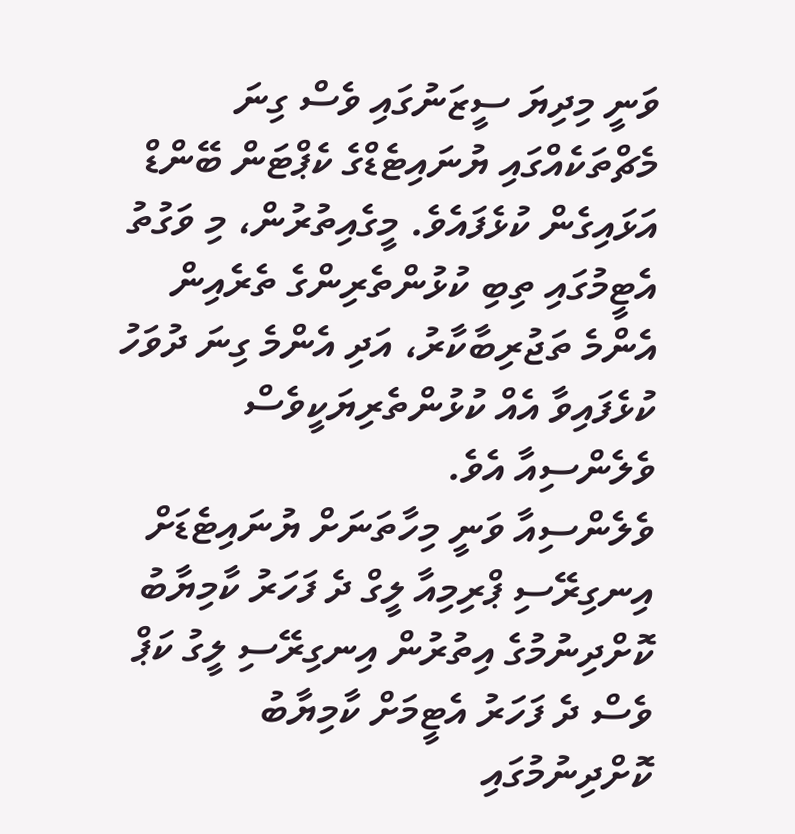ވަނީ މިދިޔަ ސީޒަނުގައި ވެސް ގިނަ މެޗްތަކެއްގައި ޔުނައިޓެޑްގެ ކެޕްޓަން ބޭންޑް އަޅައިގެން ކުޅެފައެވެ. މީގެއިތުރުން، މި ވަގުތު އެޓީމުގައި ތިބި ކުޅުންތެރިންގެ ތެރެއިން އެންމެ ތަޖުރިބާކާރު، އަދި އެންމެ ގިނަ ދުވަހު ކުޅެފައިވާ އެއް ކުޅުންތެރިޔަކީވެސް ވެލެންސިއާ އެވެ.
ވެލެންސިއާ ވަނީ މިހާތަނަށް ޔުނައިޓެޑަށް އިނގިރޭސި ޕްރިމިއާ ލީގް ދެ ފަހަރު ކާމިޔާބު ކޮށްދިނުމުގެ އިތުރުން އިނގިރޭސި ލީގު ކަޕް ވެސް ދެ ފަހަރު އެޓީމަށް ކާމިޔާބު ކޮށްދިނުމުގައި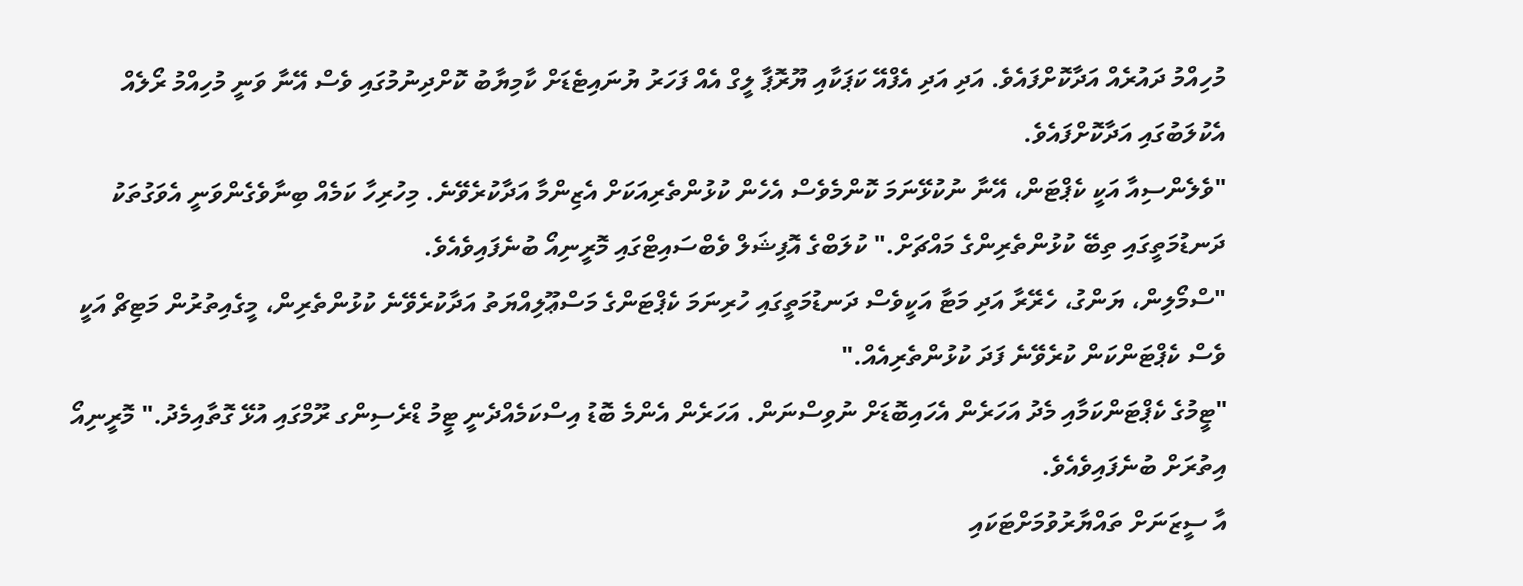މުހިއްމު ދައުރެއް އަދާކޮށްފައެވެ. އަދި އަދި އެފްއޭ ކަޕަކާއި ޔޫރޮޕާ ލީގް އެއް ފަހަރު ޔުނައިޓެޑަށް ކާމިޔާބު ކޮށްދިނުމުގައި ވެސް އޭނާ ވަނީ މުހިއްމު ރޯލެއް އެކުލަބުގައި އަދާކޮށްފައެވެ.
"ވެލެންސިއާ އަކީ ކެޕްޓަން، އޭނާ ނުކުޅޭނަމަ ކޮންމެވެސް އެހެން ކުޅުންތެރިއަކަށް އެޒިންމާ އަދާކުރެވޭނެ. މިހުރިހާ ކަމެއް ބިނާވެގެންވަނީ އެވަގުތަކު ދަނޑުމަތީގައި ތިބޭ ކުޅުންތެރިންގެ މައްޗަށް." ކުލަބްގެ އޮފިޝަލް ވެބްސައިޓްގައި މޮރީނިއޯ ބުނެފައިވެއެވެ.
"ސްމޯލިން، ޔަންގު، ހެރޭރާ އަދި މަޓާ އަކީވެސް ދަނޑުމަތީގައި ހުރިނަމަ ކެޕްޓަންގެ މަސްޢޫލިއްޔަތު އަދާކުރެވޭނެ ކުޅުންތެރިން، މީގެއިތުރުން މަޓިޗް އަކީ ވެސް ކެޕްޓަންކަން ކުރެވޭނެ ފަދަ ކުޅުންތެރިއެއް."
"ޓީމުގެ ކެޕްޓަންކަމާއި މެދު އަހަރެން އެހައިބޮޑަށް ނުވިސްނަން. އަހަރެން އެންމެ ބޮޑު އިސްކަމެއްދެނީ ޓީމު ޑްރެސިންގ ރޫމްގައި އުޅޭ ގޮތާއިމެދު." މޮރީނިއޯ އިތުރަށް ބުނެފައިވެއެވެ.
އާ ސީޒަނަށް ތައްޔާރުވުމަށްޓަކައި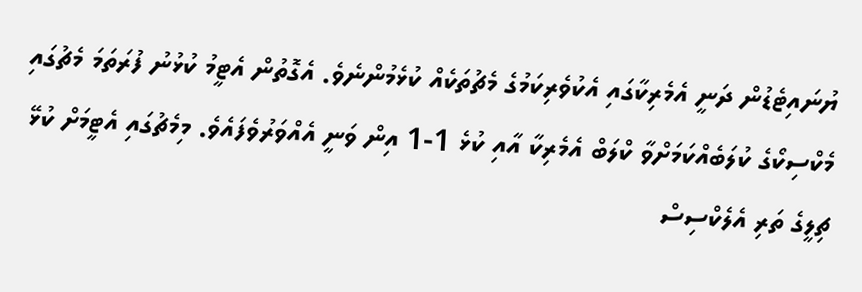ޔުނައިޓެޑުން ދަނީ އެމެރިކާގައި އެކުވެރިކަމުގެ މެޗުތަކެއް ކުޅެމުންނެވެ. އެގޮތުން އެޓީމު ކުޅުނު ފުރަތަމަ މެޗުގައި މެކްސިކޯގެ ކުލަބެއްކަމަށްވާ ކްލަބް އެމެރިކާ އާއި ކުޅެ 1-1 އިން ވަނީ އެއްވަރުވެފައެވެ. މިމެޗުގައި އެޓީމަށް ކުޅޭ ޗިލީގެ ތަރި އެލެކްސިސް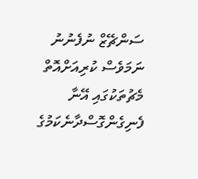ސަންޗޭޒް ނުފެނުނު ނަމަވެސް ކުރިއަށްއޮތް މެޗުތަކުގައި އޭނާ ފެނިގެންގޮސްދާނެކަމުގެ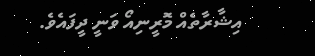އިޝާރާތެއް މޮރީނިއޯ ވަނީ ދީފައެވެ.